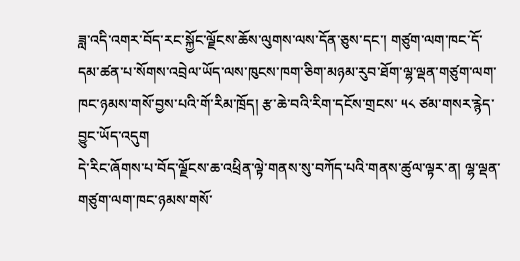ཟླ་འདི་འགར་བོད་རང་སྐྱོང་ལྗོངས་ཆོས་ལུགས་ལས་དོན་ཅུས་དང་། གཙུག་ལག་ཁང་དོ་དམ་ཚན་པ་སོགས་འབྲེལ་ཡོད་ལས་ཁུངས་ཁག་ཅིག་མཉམ་རུབ་ཐོག་ལྷ་ལྡན་གཙུག་ལག་ཁང་ཉམས་གསོ་བྱས་པའི་གོ་རིམ་ཁྲོད། རྩ་ཆེ་བའི་རིག་དངོས་གྲངས་ ༥༨ ཙམ་གསར་རྙེད་བྱུང་ཡོད་འདུག
དེ་རིང་ཞོགས་པ་བོད་ལྗོངས་ཆ་འཕྲིན་ལྟེ་གནས་སུ་བཀོད་པའི་གནས་ཚུལ་ལྟར་ན། ལྷ་ལྡན་གཙུག་ལག་ཁང་ཉམས་གསོ་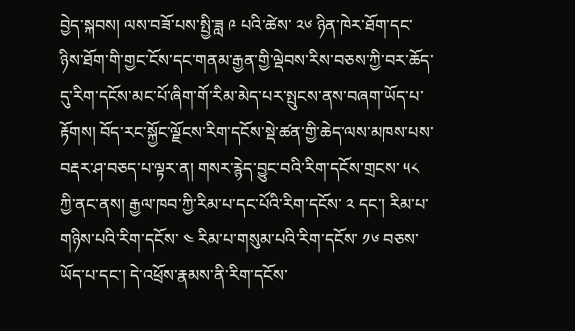བྱེད་སྐབས། ལས་བཟོ་པས་སྤྱི་ཟླ ༩ པའི་ཚེས་ ༢༦ ཉིན་ཁེར་ཐོག་དང་ཉིས་ཐོག་གི་གྱང་ངོས་དང་གནམ་རྒྱན་གྱི་ལྡེབས་རིས་བཅས་ཀྱི་བར་ཆོད་དུ་རིག་དངོས་མང་པོ་ཞིག་གོ་རིམ་མེད་པར་སྤུངས་ནས་བཞག་ཡོད་པ་རྟོགས། བོད་རང་སྐྱོང་ལྗོངས་རིག་དངོས་སྡེ་ཚན་གྱི་ཆེད་ལས་མཁས་པས་བརྡར་ཤ་བཅད་པ་ལྟར་ན། གསར་རྙེད་བྱུང་བའི་རིག་དངོས་གྲངས་ ༥༨ ཀྱི་ནང་ནས། རྒྱལ་ཁབ་ཀྱི་རིམ་པ་དང་པོའི་རིག་དངོས་ ༢ དང་། རིམ་པ་གཉིས་པའི་རིག་དངོས་ ༤ རིམ་པ་གསུམ་པའི་རིག་དངོས་ ༡༦ བཅས་ཡོད་པ་དང་། དེ་འཕྲོས་རྣམས་ནི་རིག་དངོས་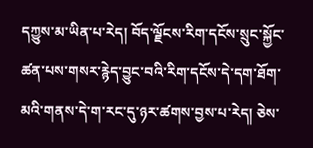དཀྱུས་མ་ཡིན་པ་རེད། བོད་ལྗོངས་རིག་དངོས་སྲུང་སྐྱོང་ཚན་པས་གསར་རྙེད་བྱུང་བའི་རིག་དངོས་དེ་དག་ཐོག་མའི་གནས་དེ་ག་རང་དུ་ཉར་ཚགས་བྱས་པ་རེད། ཅེས་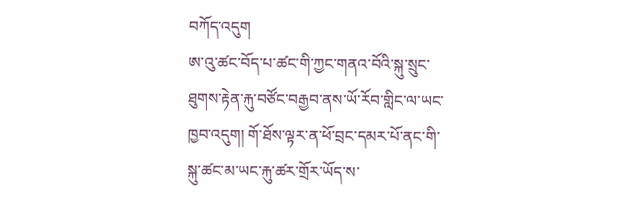བཀོད་འདུག
ཨ་འུ་ཚང་བོད་པ་ཚང་གི་ཀྱང་གནའ་བོའི་སྐུ་སྲུང་ཐུགས་རྟེན་རྐུ་བཙོང་བརྒྱབ་ནས་ཡོ་རོབ་གླིང་ལ་ཡང་ཁྱབ་འདུག། གོ་ཐོས་ལྟར་ན་ཕོ་བྲང་དམར་པོ་ནང་གི་སྐུ་ཚང་མ་ཡང་རྐུ་ཚར་གྲོར་ཡོད་ས་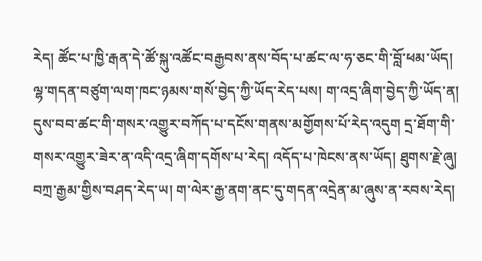རེད། ཚོང་པ་ཁྱི་རྒན་དེ་ཚོ་སྐུ་འཚོང་བརྒྱབས་ནས་བོད་པ་ཚང་ལ་ཧ་ཅང་གི་བློ་ཕམ་ཡོད།
ལྷ་གདན་བཙུག་ལག་ཁང་ཉམས་གསོ་བྱེད་ཀྱི་ཡོད་རེད་པས། ག་འདྲ་ཞིག་བྱེད་ཀྱི་ཡོད་ན།
དུས་བབ་ཚང་གི་གསར་འགྱུར་བཀོད་པ་དངོས་གནས་མགྱོགས་པོ་རེད་འདུག དྲ་ཐོག་གི་གསར་འགྱུར་ཟེར་ན་འདི་འདྲ་ཞིག་དགོས་པ་རེད། འདོད་པ་ཁེངས་ནས་ཡོད། ཐུགས་རྗེ་ཞུ།
བཀྲ་རྒྱམ་གྱིས་བཤད་རེད་ཡ། ག་ལེར་རྒྱ་ནག་ནང་དུ་གདན་འདྲེན་མ་ཞུས་ན་རབས་རེད།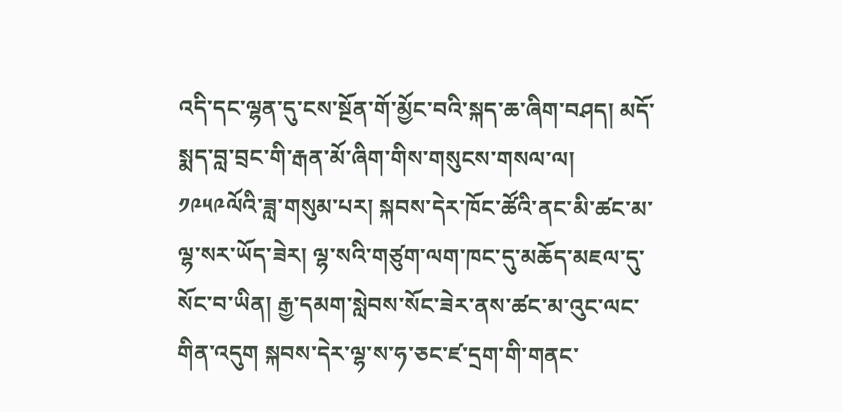འདི་དང་ལྷན་དུ་ངས་སྔོན་གོ་མྱོང་བའི་སྐད་ཆ་ཞིག་བཤད། མདོ་སྨད་བླ་བྲང་གི་རྒན་མོ་ཞིག་གིས་གསུངས་གསལ་ལ། ༡༩༥༩ལོའི་ཟླ་གསུམ་པར། སྐབས་དེར་ཁོང་ཚོའི་ནང་མི་ཚང་མ་ལྷ་སར་ཡོད་ཟེར། ལྷ་སའི་གཙུག་ལག་ཁང་དུ་མཆོད་མཇལ་དུ་སོང་བ་ཡིན། རྒྱ་དམག་སླེབས་སོང་ཟེར་ནས་ཚང་མ་འུང་ལང་གིན་འདུག སྐབས་དེར་ལྷ་ས་ཧ་ཅང་ཛ་དྲག་གི་གནང་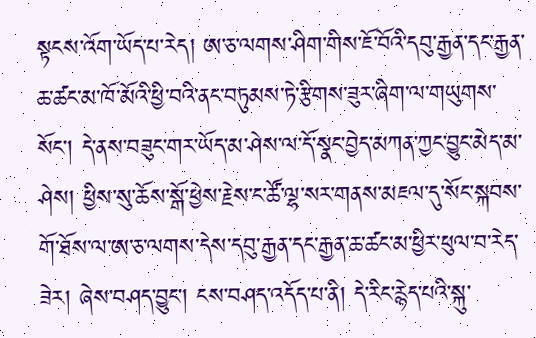སྟངས་འོག་ཡོད་པ་རེད། ཨ་ཅ་ལགས་ཤིག་གིས་ཇོ་བོའི་དབུ་རྒྱན་དང་རྒྱན་ཆ་ཚང་མ་ཁོ་མོའི་ཕྱི་བའི་ནང་བཏུམས་ཏེ་རྩིགས་ཟུར་ཞིག་ལ་གཡུགས་སོང་། དེ་ནས་བཟུང་གར་ཡོད་མ་ཤེས་ལ་དོ་སྣང་བྱེད་མཀན་ཀྱང་བྱུང་མེད་མ་ཤེས། ཕྱིས་སུ་ཆོས་སྒོ་ཕྱེས་རྗེས་ང་ཚོ་ལྷ་སར་གནས་མཇལ་དུ་སོང་སྐབས་གོ་ཐོས་ལ་ཨ་ཅ་ལགས་དེས་དབུ་རྒྱན་དང་རྒྱན་ཆ་ཚང་མ་ཕྱིར་ཕུལ་བ་རེད་ཟེར། ཞེས་བཤད་བྱུང་། ངས་བཤད་འདོད་པ་ནི། དེ་རིང་རྙེད་པའི་སྐུ་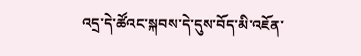འདྲ་དེ་ཚོའང་སྐབས་དེ་དུས་བོད་མི་འཇོན་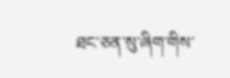ཐང་ཅན་སུ་ཞིག་གིས་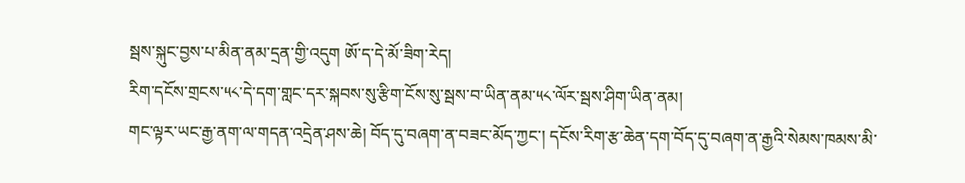སྦས་སྐུང་བྱས་པ་མིན་ནམ་དྲན་གྱི་འདུག ཨོ་ད་དེ་མོ་ཟིག་རེད།
རིག་དངོས་གྲངས་༥༨་དེ་དག་གླང་དར་སྐབས་སུ་རྩིག་ངོས་སུ་སྦས་བ་ཡིན་ནམ་༥༨་ལོར་སྦས་ཤིག་ཡིན་ནམ།
གང་ལྟར་ཡང་རྒྱ་ནག་ལ་གདན་འདྲེན་ཤས་ཆེ། བོད་དུ་བཞག་ན་བཟང་མོད་ཀྱང་། དངོས་རིག་རྩ་ཆེན་དག་བོད་དུ་བཞག་ན་རྒྱའི་སེམས་ཁམས་མི་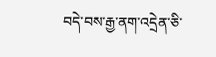བདེ་བས་རྒྱ་ནག་འདྲེན་ཅི་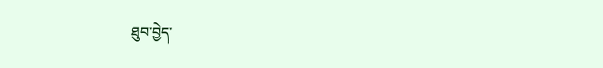ཐུབ་བྱེད་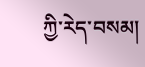ཀྱི་རེད་བསམ།